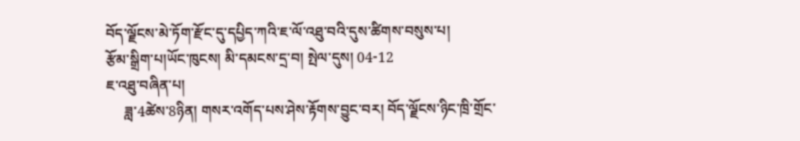བོད་ལྗོངས་མེ་ཏོག་རྫོང་དུ་དཔྱིད་ཀའི་ཇ་ལོ་འཐུ་བའི་དུས་ཚིགས་བསུས་པ།
རྩོམ་སྒྲིག་པ།ཡོང་ཁུངས། མི་དམངས་དྲ་བ། སྤེལ་དུས། 04-12
ཇ་འཐུ་བཞིན་པ།
     ཟླ་4ཚེས་8ཉིན། གསར་འགོད་པས་ཤེས་རྟོགས་བྱུང་བར། བོད་ལྗོངས་ཉིང་ཁྲི་གྲོང་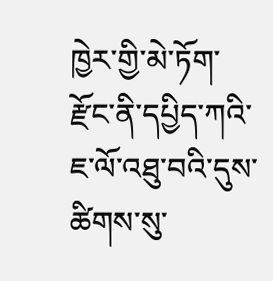ཁྱེར་གྱི་མེ་ཏོག་རྫོང་ནི་དཔྱིད་ཀའི་ཇ་ལོ་འཐུ་བའི་དུས་ཚིགས་སུ་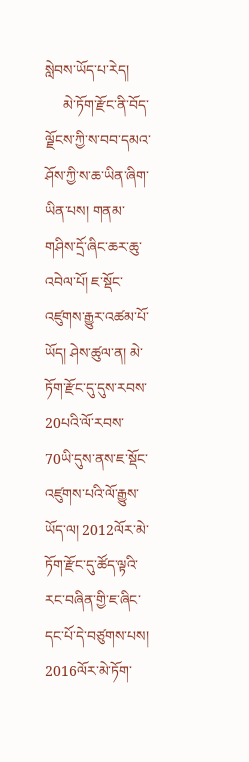སླེབས་ཡོད་པ་རེད།
     མེ་ཏོག་རྫོང་ནི་བོད་ལྗོངས་ཀྱི་ས་བབ་དམའ་ཤོས་ཀྱི་ས་ཆ་ཡིན་ཞིག་ཡིན་པས། གནམ་གཤིས་དྲོ་ཞིང་ཆར་ཆུ་འབེལ་པོ། ཇ་སྡོང་འཛུགས་རྒྱུར་འཚམ་པོ་ཡོད། ཤེས་ཚུལ་ན། མེ་ཏོག་རྫོང་དུ་དུས་རབས་20པའི་ལོ་རབས་70ཡི་དུས་ནས་ཇ་སྡོང་འཛུགས་པའི་ལོ་རྒྱུས་ཡོད་ལ། 2012ལོར་མེ་ཏོག་རྫོང་དུ་ཚོད་ལྟའི་རང་བཞིན་གྱི་ཇ་ཞིང་དང་པོ་དེ་བཙུགས་པས། 2016ལོར་མེ་ཏོག་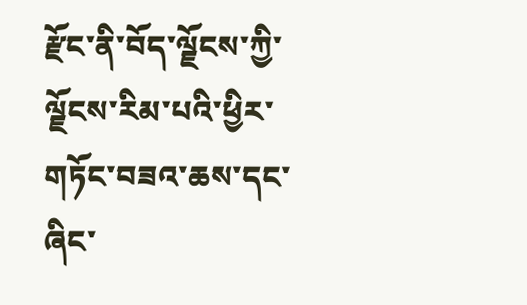རྫོང་ནི་བོད་ལྗོངས་ཀྱི་ལྗོངས་རིམ་པའི་ཕྱིར་གཏོང་བཟའ་ཆས་དང་ཞིང་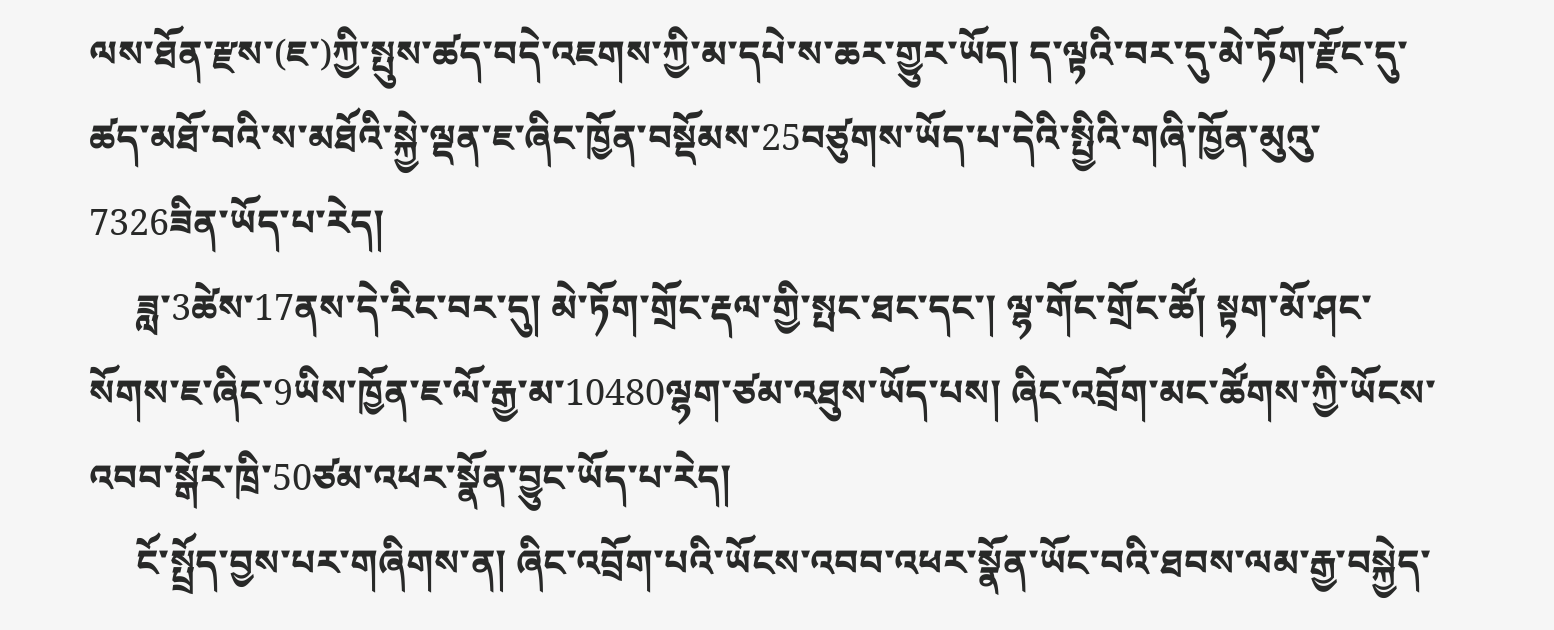ལས་ཐོན་རྫས་(ཇ་)ཀྱི་སྤུས་ཚད་བདེ་འཇགས་ཀྱི་མ་དཔེ་ས་ཆར་གྱུར་ཡོད། ད་ལྟའི་བར་དུ་མེ་ཏོག་རྫོང་དུ་ཚད་མཐོ་བའི་ས་མཐོའི་སྐྱེ་ལྡན་ཇ་ཞིང་ཁྱོན་བསྡོམས་25བཙུགས་ཡོད་པ་དེའི་སྤྱིའི་གཞི་ཁྱོན་མུའུ་7326ཟིན་ཡོད་པ་རེད།
     ཟླ་3ཚེས་17ནས་དེ་རིང་བར་དུ། མེ་ཏོག་གྲོང་རྡལ་གྱི་སྤང་ཐང་དང་། ལྷ་གོང་གྲོང་ཚོ། སྟག་མོ་ཤང་སོགས་ཇ་ཞིང་9ཡིས་ཁྱོན་ཇ་ལོ་རྒྱ་མ་10480ལྷག་ཙམ་འཐུས་ཡོད་པས། ཞིང་འབྲོག་མང་ཚོགས་ཀྱི་ཡོངས་འབབ་སྒོར་ཁྲི་50ཙམ་འཕར་སྣོན་བྱུང་ཡོད་པ་རེད།
     ངོ་སྤྲོད་བྱས་པར་གཞིགས་ན། ཞིང་འབྲོག་པའི་ཡོངས་འབབ་འཕར་སྣོན་ཡོང་བའི་ཐབས་ལམ་རྒྱ་བསྐྱེད་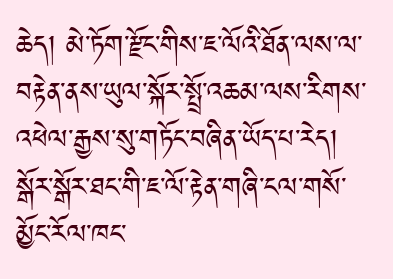ཆེད། མེ་ཏོག་རྫོང་གིས་ཇ་ལོའི་ཐོན་ལས་ལ་བརྟེན་ནས་ཡུལ་སྐོར་སྤྲོ་འཆམ་ལས་རིགས་འཕེལ་རྒྱས་སུ་གཏོང་བཞིན་ཡོད་པ་རེད། སྒོར་སྒོར་ཐང་གི་ཇ་ལོ་རྟེན་གཞི་ངལ་གསོ་མྱོང་རོལ་ཁང་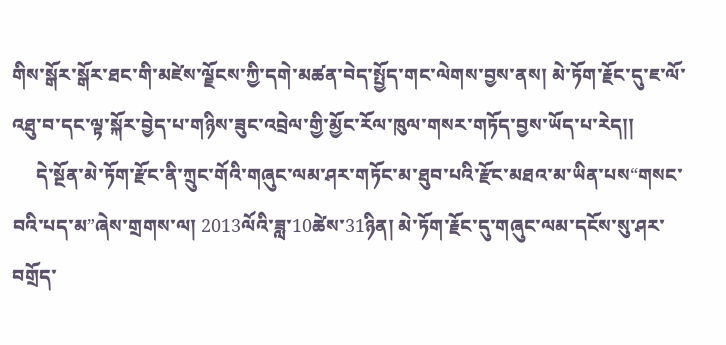གིས་སྒོར་སྒོར་ཐང་གི་མཛེས་ལྗོངས་ཀྱི་དགེ་མཚན་བེད་སྤྱོད་གང་ལེགས་བྱས་ནས། མེ་ཏོག་རྗོང་དུ་ཇ་ལོ་འཐུ་བ་དང་ལྟ་སྐོར་བྱེད་པ་གཉིས་ཟུང་འབྲེལ་གྱི་མྱོང་རོལ་ཁུལ་གསར་གཏོད་བྱས་ཡོད་པ་རེད།།
     དེ་སྔོན་མེ་ཏོག་རྫོང་ནི་ཀྲུང་གོའི་གཞུང་ལམ་ཤར་གཏོང་མ་ཐུབ་པའི་རྫོང་མཐའ་མ་ཡིན་པས“གསང་བའི་པད་མ”ཞེས་གྲགས་ལ། 2013ལོའི་ཟླ་10ཚེས་31ཉིན། མེ་ཏོག་རྗོང་དུ་གཞུང་ལམ་དངོས་སུ་ཤར་བགྲོད་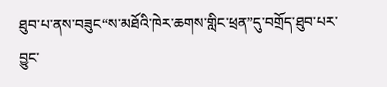ཐུབ་པ་ནས་བཟུང“ས་མཐོའི་ཁེར་ཆགས་གླིང་ཕྲན”དུ་བགྲོད་ཐུབ་པར་བྱུང་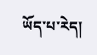ཡོད་པ་རེད།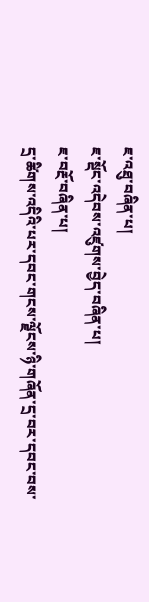ཇ་འཐུ་བཞིན་པ།
ཇ་སྡོང་འདེབས་འཛུགས་བྱེད་བཞིན་པ།
ཇ་བརྔོ་བཞིན་པ།
དྲ་ཚིགས་འདིའི་པར་དབང་གངས་ལྗོངས་ཉི་གཞོན་དྲ་བར་དབང་བས་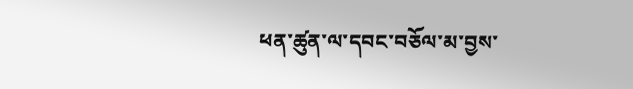ཕན་ཚུན་ལ་དབང་བཅོལ་མ་བྱས་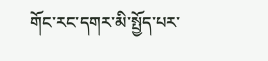གོང་རང་དགར་མི་སྤྱོད་པར་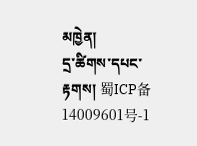མཁྱེན།
དྲ་ཚིགས་དཔང་རྟགས། 蜀ICP备14009601号-1